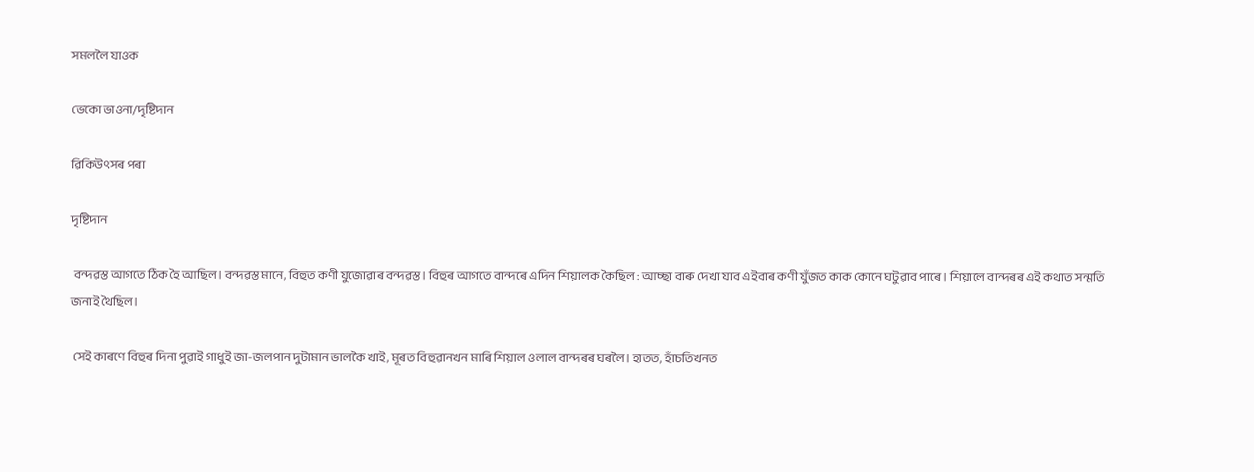সমললৈ যাওক

ভেকো ভাওনা/দৃষ্টিদান

ৱিকিউৎসৰ পৰা

দৃষ্টিদান

 বন্দৱস্ত আগতে ঠিক হৈ আছিল। বন্দৱস্ত মানে, বিহুত কণী যুজোৱাৰ বন্দৱস্ত। বিহুৰ আগতে বান্দৰে এদিন শিয়ালক কৈছিল : আচ্ছা বাৰু দেখা যাব এইবাৰ কণী যুঁজত কাক কোনে ঘটুৱাব পাৰে। শিয়ালে বান্দৰৰ এই কথাত সন্মতি জনাই থৈছিল।

 সেই কাৰণে বিহুৰ দিনা পুৱাই গাধুই জা-জলপান দুটামান ভালকৈ খাই, মূৰত বিহুৱানখন মাৰি শিয়াল ওলাল বান্দৰৰ ঘৰলৈ। হাতত, হাঁচতিখনত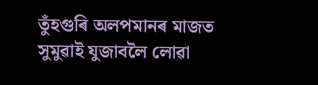তুঁহগুৰি অলপমানৰ মাজত সুমুৱাই যুজাবলৈ লোৱা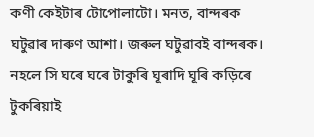কণী কেইটাৰ টোপোলাটো। মনত, বান্দৰক ঘটুৱাৰ দাৰুণ আশা। জৰুল ঘটুৱাবই বান্দৰক। নহলে সি ঘৰে ঘৰে টাকুৰি ঘূৰাদি ঘূৰি কড়িৰে টুকৰিয়াই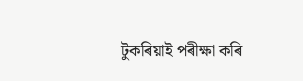টুকৰিয়াই পৰীক্ষা কৰি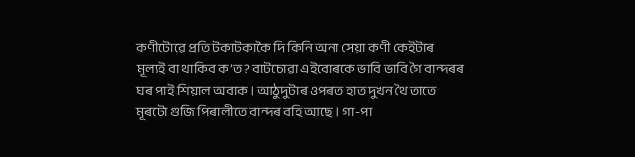কণীটোৱে প্ৰতি টকাটকাকৈ দি কিনি অনা সেয়া কণী কেইটাৰ মূল্যই বা থাকিব ক’ত? বাটচোৱা এইবোৰকে ভাবি ভাবি গৈ বান্দৰৰ ঘৰ পাই শিয়াল অবাক। আঠুদুটাৰ ওপৰত হাত দুখন থৈ তাতে মূৰটো গুজি পিৰালীতে বান্দৰ বহি আছে। গা-পা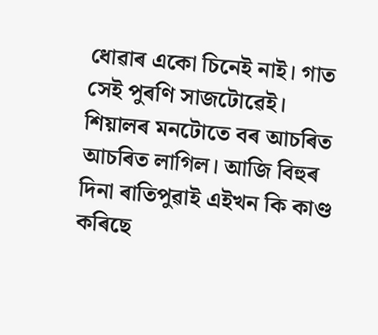ধোৱাৰ একো চিনেই নাই। গাত সেই পুৰণি সাজটোৱেই। শিয়ালৰ মনটোতে বৰ আচৰিত আচৰিত লাগিল। আজি বিহুৰ দিনা ৰাতিপুৱাই এইখন কি কাণ্ড কৰিছে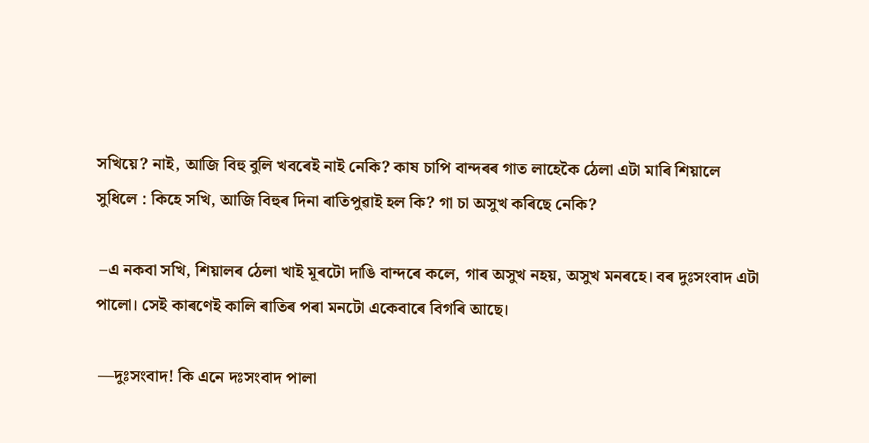সখিয়ে? নাই, আজি বিহু বুলি খবৰেই নাই নেকি? কাষ চাপি বান্দৰৰ গাত লাহেকৈ ঠেলা এটা মাৰি শিয়ালে সুধিলে : কিহে সখি, আজি বিহুৰ দিনা ৰাতিপুৱাই হল কি? গা চা অসুখ কৰিছে নেকি?

 –এ নকবা সখি, শিয়ালৰ ঠেলা খাই মূৰটো দাঙি বান্দৰে কলে, গাৰ অসুখ নহয়, অসুখ মনৰহে। বৰ দুঃসংবাদ এটা পালো। সেই কাৰণেই কালি ৰাতিৰ পৰা মনটো একেবাৰে বিগৰি আছে।

 —দুঃসংবাদ! কি এনে দঃসংবাদ পালা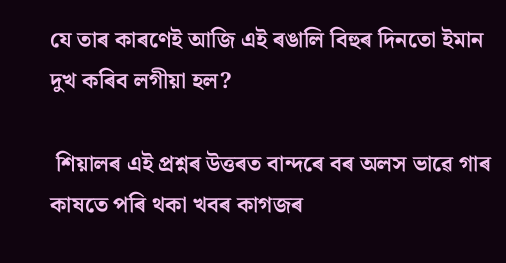যে তাৰ কাৰণেই আজি এই ৰঙালি বিহুৰ দিনতো ইমান দুখ কৰিব লগীয়া হল?

 শিয়ালৰ এই প্ৰশ্নৰ উত্তৰত বান্দৰে বৰ অলস ভাৱে গাৰ কাষতে পৰি থকা খবৰ কাগজৰ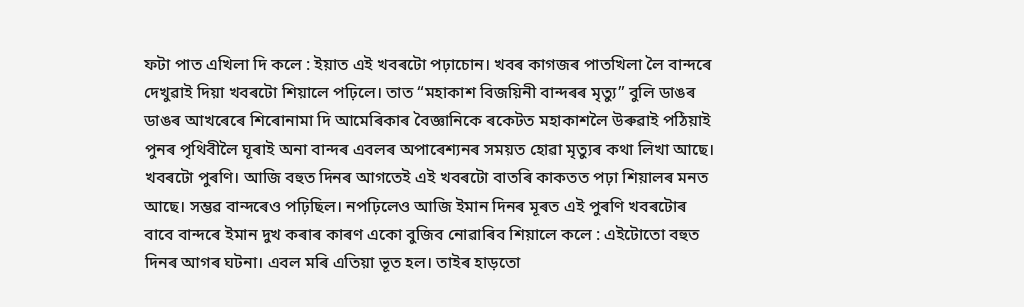ফটা পাত এখিলা দি কলে : ইয়াত এই খবৰটো পঢ়াচোন। খবৰ কাগজৰ পাতখিলা লৈ বান্দৰে দেখুৱাই দিয়া খবৰটো শিয়ালে পঢ়িলে। তাত “মহাকাশ বিজয়িনী বান্দৰৰ মৃত্যু” বুলি ডাঙৰ ডাঙৰ আখৰেৰে শিৰোনামা দি আমেৰিকাৰ বৈজ্ঞানিকে ৰকেটত মহাকাশলৈ উৰুৱাই পঠিয়াই পুনৰ পৃথিবীলৈ ঘূৰাই অনা বান্দৰ এবলৰ অপাৰেশ্যনৰ সময়ত হোৱা মৃত্যুৰ কথা লিখা আছে। খবৰটো পুৰণি। আজি বহুত দিনৰ আগতেই এই খবৰটো বাতৰি কাকতত পঢ়া শিয়ালৰ মনত আছে। সম্ভৱ বান্দৰেও পঢ়িছিল। নপঢ়িলেও আজি ইমান দিনৰ মূৰত এই পুৰণি খবৰটোৰ বাবে বান্দৰে ইমান দুখ কৰাৰ কাৰণ একো বুজিব নোৱাৰিব শিয়ালে কলে : এইটোতো বহুত দিনৰ আগৰ ঘটনা। এবল মৰি এতিয়া ভূত হল। তাইৰ হাড়তো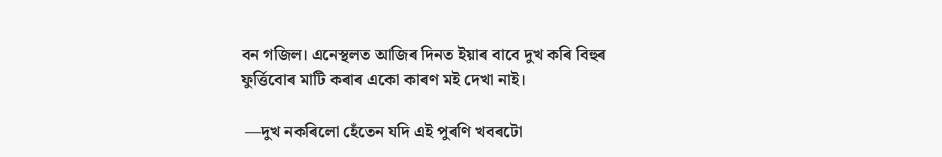বন গজিল। এনেস্থলত আজিৰ দিনত ইয়াৰ বাবে দুখ কৰি বিহুৰ ফুৰ্ত্তিবোৰ মাটি কৰাৰ একো কাৰণ মই দেখা নাই।

 —দুখ নকৰিলো হেঁতেন যদি এই পুৰণি খবৰটো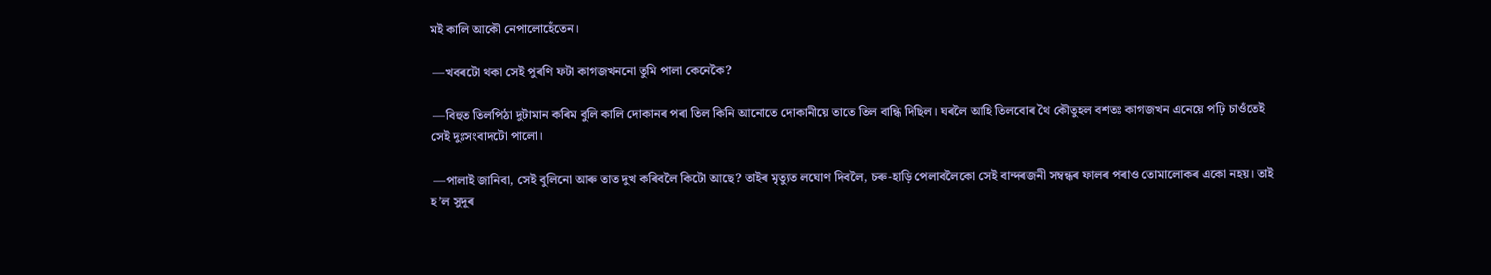মই কালি আকৌ নেপালোহেঁতেন।

 —খবৰটো থকা সেই পুৰণি ফটা কাগজখননো তুমি পালা কেনেকৈ?

 —বিহুত তিলপিঠা দুটামান কৰিম বুলি কালি দোকানৰ পৰা তিল কিনি আনোতে দোকানীয়ে তাতে তিল বান্ধি দিছিল। ঘৰলৈ আহি তিলবোৰ থৈ কৌতুহল বশতঃ কাগজখন এনেয়ে পঢ়ি চাওঁতেই সেই দুঃসংবাদটো পালো।

 —পালাই জানিবা, সেই বুলিনো আৰু তাত দুখ কৰিবলৈ কিটো আছে? তাইৰ মৃত্যুত লঘোণ দিবলৈ, চৰু-হাড়ি পেলাবলৈকো সেই বান্দৰজনী সম্বন্ধৰ ফালৰ পৰাও তোমালোকৰ একো নহয়। তাই হ’ল সুদূৰ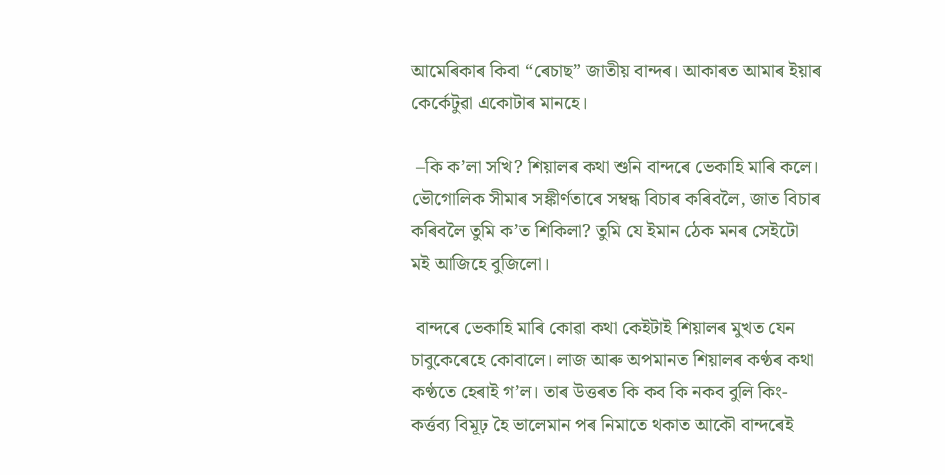আমেৰিকাৰ কিবা “ৰেচাছ” জাতীয় বান্দৰ। আকাৰত আমাৰ ইয়াৰ কেৰ্কেটুৱা একোটাৰ মানহে।

 –কি ক’লা সখি? শিয়ালৰ কথা শুনি বান্দৰে ভেকাহি মাৰি কলে। ভৌগোলিক সীমাৰ সঙ্কীৰ্ণতাৰে সম্বন্ধ বিচাৰ কৰিবলৈ, জাত বিচাৰ কৰিবলৈ তুমি ক’ত শিকিলা? তুমি যে ইমান ঠেক মনৰ সেইটো মই আজিহে বুজিলো।

 বান্দৰে ভেকাহি মাৰি কোৱা কথা কেইটাই শিয়ালৰ মুখত যেন চাবুকেৰেহে কোবালে। লাজ আৰু অপমানত শিয়ালৰ কণ্ঠৰ কথা কণ্ঠতে হেৰাই গ’ল। তাৰ উত্তৰত কি কব কি নকব বুলি কিং-কৰ্ত্তব্য বিমূঢ় হৈ ভালেমান পৰ নিমাতে থকাত আকৌ বান্দৰেই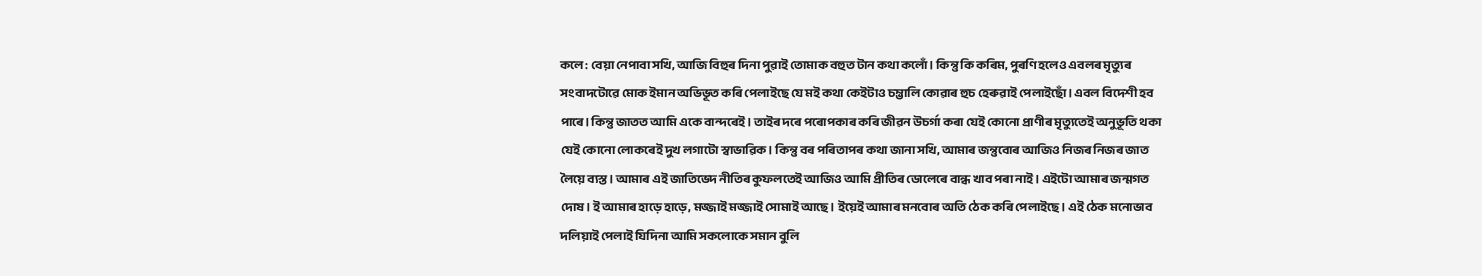কলে : বেয়া নেপাবা সখি, আজি বিহুৰ দিনা পুৱাই তোমাক বহুত টান কথা কলোঁ। কিন্তু কি কৰিম, পুৰণি হলেও এবলৰ মৃত্যুৰ সংবাদটোৱে মোক ইমান অভিভূত কৰি পেলাইছে যে ম‍ই কথা কেইটাও চম্ভালি কোৱাৰ হুচ হেৰুৱাই পেলাইছোঁ। এবল বিদেশী হব পাৰে। কিন্তু জাতত আমি একে বান্দৰেই। তাইৰ দৰে পৰোপকাৰ কৰি জীৱন উচৰ্গা কৰা যেই কোনো প্ৰাণীৰ মৃত্যুতেই অনুভূতি থকা যেই কোনো লোকৰেই দুখ লগাটো স্বাভাৱিক। কিন্তু বৰ পৰিতাপৰ কথা জানা সখি, আমাৰ জন্তুবোৰ আজিও নিজৰ নিজৰ জাত লৈয়ে ব্যস্ত। আমাৰ এই জাতিভেদ নীতিৰ কুফলতেই আজিও আমি প্ৰীতিৰ ডোলেৰে বান্ধ খাব পৰা নাই। এইটো আমাৰ জন্মগত দোষ। ই আমাৰ হাড়ে হাড়ে, মজ্জাই মজ্জাই সোমাই আছে। ইয়েই আমাৰ মনবোৰ অতি ঠেক কৰি পেলাইছে। এই ঠেক মনোভাব দলিয়াই পেলাই যিদিনা আমি সকলোকে সমান বুলি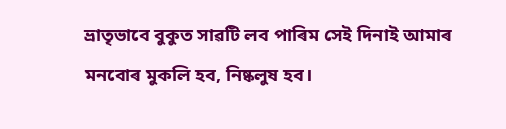ভ্ৰাতৃভাবে বুকুত সাৱটি লব পাৰিম সেই দিনাই আমাৰ মনবোৰ মুকলি হব, নিষ্কলুষ হব।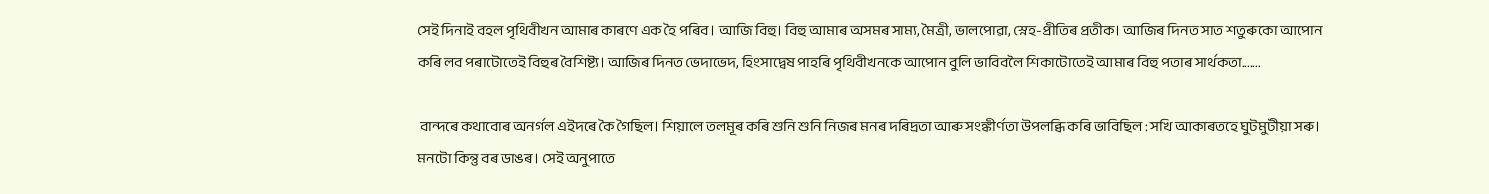সেই দিনাই বহল পৃথিবীখন আমাৰ কাৰণে এক হৈ পৰিব। আজি বিহু। বিহু আমাৰ অসমৰ সাম্য, মৈত্ৰী, ভালপোৱা, স্নেহ-প্ৰীতিৰ প্ৰতীক। আজিৰ দিনত সাত শতুৰুকো আপোন কৰি লব পৰাটোতেই বিহুৰ বৈশিষ্ট্য। আজিৰ দিনত ভেদাভেদ, হিংসাদ্বেষ পাহৰি পৃথিবীখনকে আপোন বুলি ভাবিবলৈ শিকাটোতেই আমাৰ বিহু পতাৰ সাৰ্থকতা.......

 বান্দৰে কথাবোৰ অনৰ্গল এইদৰে কৈ গৈছিল। শিয়ালে তলমূৰ কৰি শুনি শুনি নিজৰ মনৰ দৰিদ্ৰতা আৰু সংঙ্কীৰ্ণতা উপলব্ধি কৰি ভাবিছিল : সখি আকাৰতহে ঘুটমুটীয়া সৰু। মনটো কিন্তু বৰ ডাঙৰ। সেই অনুপাতে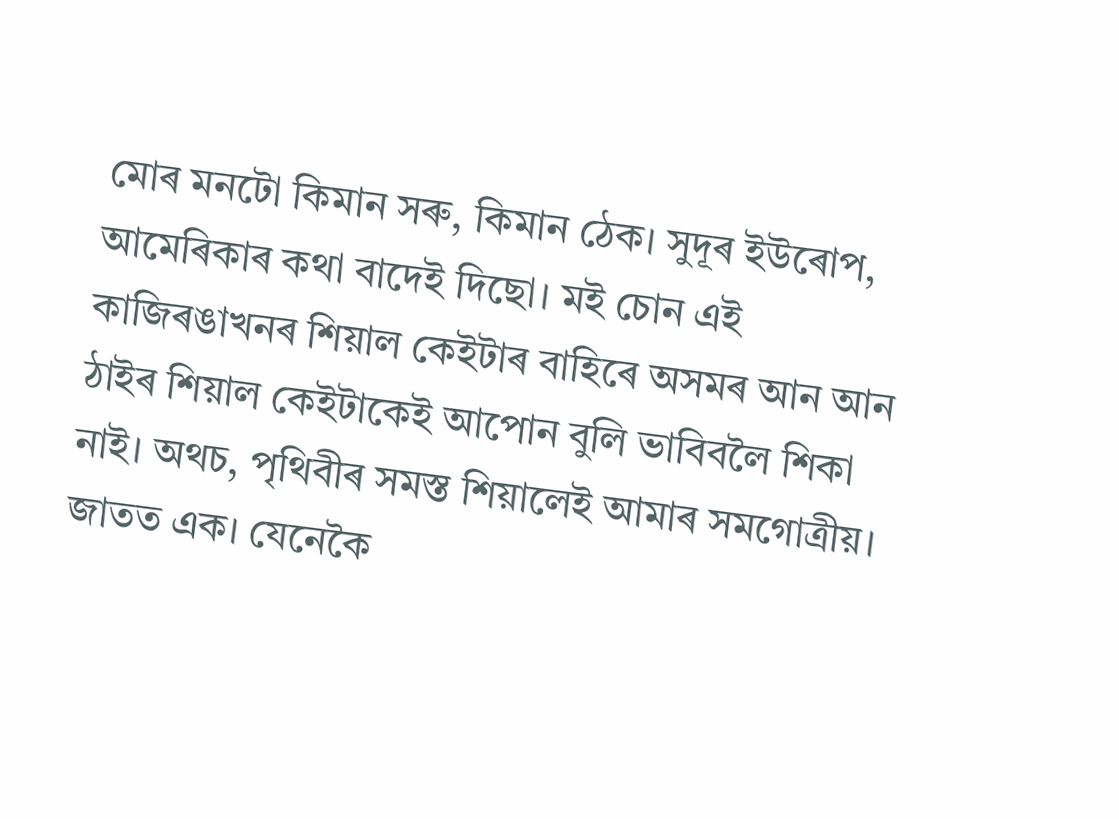মোৰ মনটো কিমান সৰু, কিমান ঠেক। সুদূৰ ইউৰোপ, আমেৰিকাৰ কথা বাদেই দিছো। মই চোন এই কাজিৰঙাখনৰ শিয়াল কেইটাৰ বাহিৰে অসমৰ আন আন ঠাইৰ শিয়াল কেইটাকেই আপোন বুলি ভাবিবলৈ শিকা নাই। অথচ, পৃথিবীৰ সমস্ত শিয়ালেই আমাৰ সমগোত্ৰীয়। জাতত এক। যেনেকৈ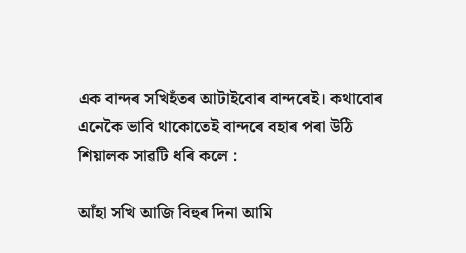এক বান্দৰ সখিহঁতৰ আটাইবোৰ বান্দৰেই। কথাবোৰ এনেকৈ ভাবি থাকোতেই বান্দৰে বহাৰ পৰা উঠি শিয়ালক সাৱটি ধৰি কলে :

আঁহা সখি আজি বিহুৰ দিনা আমি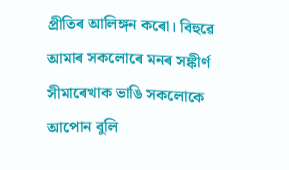প্ৰীতিৰ আলিঙ্গন কৰো। বিহুৱে আমাৰ সকলোৰে মনৰ সঙ্কীৰ্ণ সীমাৰেখাক ভাঙি সকলোকে আপোন বুলি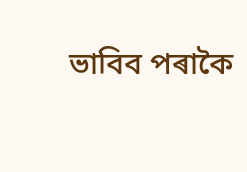ভাবিব পৰাকৈ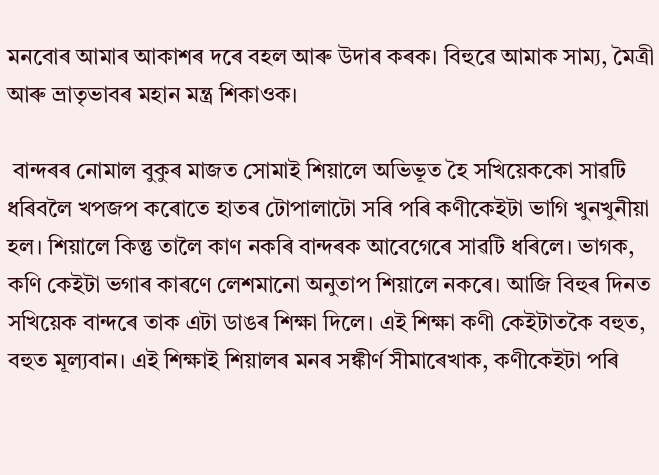মনবোৰ আমাৰ আকাশৰ দৰে বহল আৰু উদাৰ কৰক। বিহুৱে আমাক সাম্য, মৈত্ৰী আৰু ভ্ৰাতৃভাবৰ মহান মন্ত্ৰ শিকাওক।

 বান্দৰৰ নোমাল বুকুৰ মাজত সোমাই শিয়ালে অভিভূত হৈ সখিয়েককো সাৱটি ধৰিবলৈ খপজপ কৰোতে হাতৰ টোপালাটো সৰি পৰি কণীকেইটা ভাগি খুনখুনীয়া হল। শিয়ালে কিন্তু তালৈ কাণ নকৰি বান্দৰক আবেগেৰে সাৱটি ধৰিলে। ভাগক, কণি কেইটা ভগাৰ কাৰণে লেশমানো অনুতাপ শিয়ালে নকৰে। আজি বিহুৰ দিনত সখিয়েক বান্দৰে তাক এটা ডাঙৰ শিক্ষা দিলে। এই শিক্ষা কণী কেইটাতকৈ বহুত, বহুত মূল্যবান। এই শিক্ষাই শিয়ালৰ মনৰ সঙ্কীৰ্ণ সীমাৰেখাক, কণীকেইটা পৰি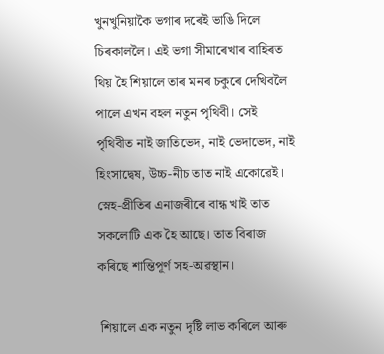খুনখুনিয়াকৈ ভগাৰ দৰেই ভাঙি দিলে চিৰকাললৈ। এই ভগা সীমাৰেখাৰ বাহিৰত থিয় হৈ শিয়ালে তাৰ মনৰ চকুৰে দেখিবলৈ পালে এখন বহল নতুন পৃথিবী। সেই পৃথিবীত নাই জাতিভেদ, নাই ভেদাভেদ, নাই হিংসাদ্বেষ, উচ্চ-নীচ তাত নাই একোৱেই। স্নেহ-প্ৰীতিৰ এনাজৰীৰে বান্ধ খাই তাত সকলোটি এক হৈ আছে। তাত বিৰাজ কৰিছে শান্তিপূৰ্ণ সহ-অৱস্থান।

 শিয়ালে এক নতুন দৃষ্টি লাভ কৰিলে আৰু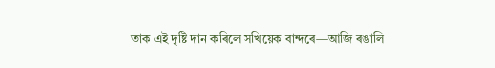তাক এই দৃষ্টি দান কৰিলে সখিয়েক বান্দৰে—আজি ৰঙালি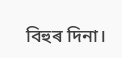বিহুৰ দিনা।